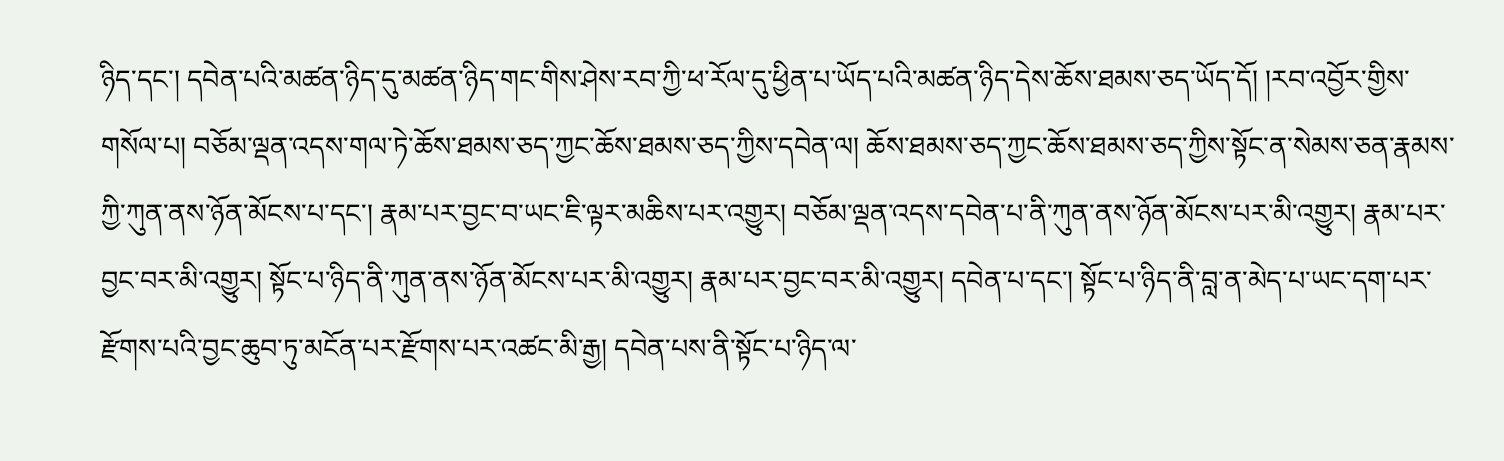ཉིད་དང་། དབེན་པའི་མཚན་ཉིད་དུ་མཚན་ཉིད་གང་གིས་ཤེས་རབ་ཀྱི་ཕ་རོལ་དུ་ཕྱིན་པ་ཡོད་པའི་མཚན་ཉིད་དེས་ཆོས་ཐམས་ཅད་ཡོད་དོ། །རབ་འབྱོར་གྱིས་གསོལ་པ། བཅོམ་ལྡན་འདས་གལ་ཏེ་ཆོས་ཐམས་ཅད་ཀྱང་ཆོས་ཐམས་ཅད་ཀྱིས་དབེན་ལ། ཆོས་ཐམས་ཅད་ཀྱང་ཆོས་ཐམས་ཅད་ཀྱིས་སྟོང་ན་སེམས་ཅན་རྣམས་ཀྱི་ཀུན་ནས་ཉོན་མོངས་པ་དང་། རྣམ་པར་བྱང་བ་ཡང་ཇི་ལྟར་མཆིས་པར་འགྱུར། བཅོམ་ལྡན་འདས་དབེན་པ་ནི་ཀུན་ནས་ཉོན་མོངས་པར་མི་འགྱུར། རྣམ་པར་བྱང་བར་མི་འགྱུར། སྟོང་པ་ཉིད་ནི་ཀུན་ནས་ཉོན་མོངས་པར་མི་འགྱུར། རྣམ་པར་བྱང་བར་མི་འགྱུར། དབེན་པ་དང་། སྟོང་པ་ཉིད་ནི་བླ་ན་མེད་པ་ཡང་དག་པར་རྫོགས་པའི་བྱང་ཆུབ་ཏུ་མངོན་པར་རྫོགས་པར་འཚང་མི་རྒྱ། དབེན་པས་ནི་སྟོང་པ་ཉིད་ལ་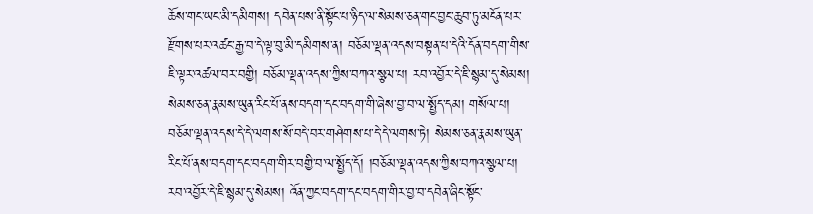ཆོས་གང་ཡང་མི་དམིགས། དབེན་པས་ནི་སྟོང་པ་ཉིད་ལ་སེམས་ཅན་གང་བྱང་ཆུབ་ཏུ་མངོན་པར་རྫོགས་པར་འཚང་རྒྱ་བ་དེ་ལྟ་བུ་མི་དམིགས་ན། བཅོམ་ལྡན་འདས་བསྟན་པ་དེའི་དོན་བདག་གིས་ཇི་ལྟར་འཚལ་བར་བགྱི། བཅོམ་ལྡན་འདས་ཀྱིས་བཀའ་སྩལ་པ། རབ་འབྱོར་དེ་ཇི་སྙམ་དུ་སེམས། སེམས་ཅན་རྣམས་ཡུན་རིང་པོ་ནས་བདག་དང་བདག་གི་ཞེས་བྱ་བ་ལ་སྤྱོད་དམ། གསོལ་པ། བཅོམ་ལྡན་འདས་དེ་དེ་ལགས་སོ་བདེ་བར་གཤེགས་པ་དེ་དེ་ལགས་ཏེ། སེམས་ཅན་རྣམས་ཡུན་རིང་པོ་ནས་བདག་དང་བདག་གིར་བགྱི་བ་ལ་སྤྱོད་དོ། །བཅོམ་ལྡན་འདས་ཀྱིས་བཀའ་སྩལ་པ། རབ་འབྱོར་དེ་ཇི་སྙམ་དུ་སེམས། འོན་ཀྱང་བདག་དང་བདག་གིར་བྱ་བ་དབེན་ཞིང་སྟོང་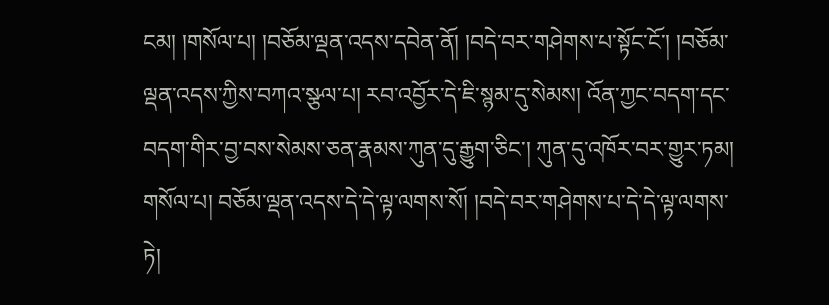ངམ། །གསོལ་པ། །བཅོམ་ལྡན་འདས་དབེན་ནོ། །བདེ་བར་གཤེགས་པ་སྟོང་ངོ་། །བཅོམ་ལྡན་འདས་ཀྱིས་བཀའ་སྩལ་པ། རབ་འབྱོར་དེ་ཇི་སྙམ་དུ་སེམས། འོན་ཀྱང་བདག་དང་བདག་གིར་བྱ་བས་སེམས་ཅན་རྣམས་ཀུན་དུ་རྒྱུག་ཅིང་། ཀུན་དུ་འཁོར་བར་གྱུར་ཏམ། གསོལ་པ། བཅོམ་ལྡན་འདས་དེ་དེ་ལྟ་ལགས་སོ། །བདེ་བར་གཤེགས་པ་དེ་དེ་ལྟ་ལགས་ཏེ།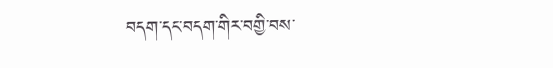བདག་དང་བདག་གིར་བགྱི་བས་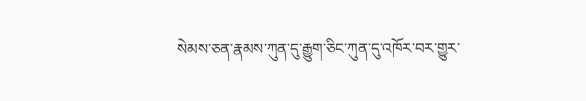སེམས་ཅན་རྣམས་ཀུན་དུ་རྒྱུག་ཅིང་ཀུན་དུ་འཁོར་བར་གྱུར་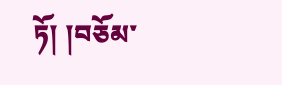ཏོ། །བཅོམ་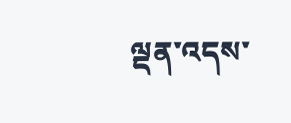ལྡན་འདས་